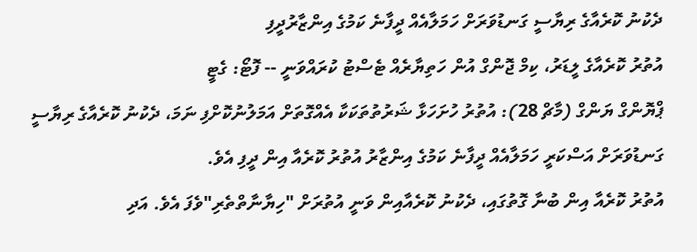ދެކުނު ކޮރެއާގެ ރިޔާސީ ގަނޑުވަރަށް ހަމަލާއެއް ދީފާނެ ކަމުގެ އިންޒާރުދީފި
އުތުރު ކޮރެއާގެ ލީޑަރު، ކިމް ޖޮންގް އުން ހަތިޔާރެއް ޓެސްޓު ކުރައްވަނީ -- ފޮޓޯ: ގެޓީ
ޕްޔޮންގް ޔަންގް (މާޗް 28): އުތުރު ހުށަހަޅާ ޝަރުތުތަކަކާ އެއްގޮތަށް އަމަލުނުކޮށްފި ނަމަ، ދެކުނު ކޮރެއާގެ ރިޔާސީ ގަނޑުވަރަށް އަސްކަރީ ހަމަލާއެއް ދީފާނެ ކަމުގެ އިންޒާރު އުތުރު ކޮރެއާ އިން ދީފި އެވެ.
އުތުރު ކޮރެއާ އިން ބުނާ ގޮތުގައި، ދެކުނު ކޮރެއާއިން ވަނީ އުތުރަށް "ހިޔާނާތްތެރި"ވެފަ އެވެ. އަދި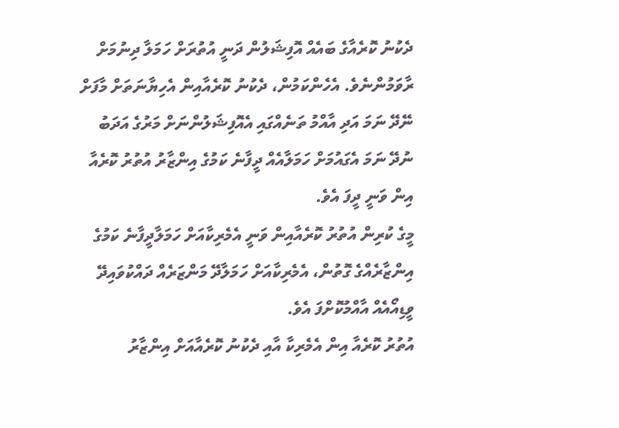ދެކުނު ކޮރެއާގެ ބައެއް އޮފިޝަލުން ދަނީ އުތުރަށް ހަމަލާ ދިނުމަށް ރާވަމުންނެވެ. އެހެންކަމުން، ދެކުނު ކޮރެއާއިން އެހިޔާނަތަށް މާފަށް ނޭދޭ ނަމަ އަދި އާއްމު ތަނެއްގައި އެއޮފިޝަލުންނަށް މަރުގެ އަދަބު ނުދޭ ނަމަ އެގައުމަށް ހަމަލާއެއް ދީފާނެ ކަމުގެ އިންޒާރު އުތުރު ކޮރެއާ އިން ވަނީ ދީފަ އެވެ.
މީގެ ކުރިން އުތުރު ކޮރެއާއިން ވަނީ އެމެރިކާއަށް ހަމަލާދީފާނެ ކަމުގެ އިންޒާރެއްގެ ގޮތުން، އެމެރިކާއަށް ހަމަލާދޭ މަންޒަރެއް ދައްކުވައިދޭ ވީޑިއޯއެއް އާއްމުކޮށްފަ އެވެ.
އުތުރު ކޮރެއާ އިން އެމެރިކާ އާއި ދެކުނު ކޮރެއާއަށް އިންޒާރު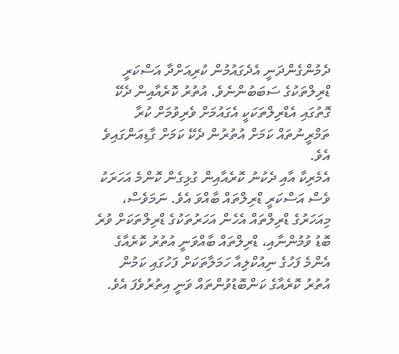ދެމުންގެންދަނީ އެދެގައުމުން ކުރިއަށްދާ އަސްކަރީ ޑްރިލްތަކުގެ ސަބަބުންނެވެ. އުތުރު ކޮރެއާއިން ދެކޭ ގޮތުގައި އެޑްރިލްތަކަކީ އެގައުމަށް ވެރިވުމަށް ކުރާ ތަމްރީނުތައް ކަމަށް އުތުރުން ދެކޭ ކަމަށް ގާޑިއަންގައިވެ އެވެ.
އެމެރިކާ އާއި ދެކުނު ކޮރެއާއިން ގުޅިގެން ކޮންމެ އަހަރަކު ވެސް އަސްކަރީ ޑްރިލްތައް ބާއްވަ އެވެ. ނަމަވެސް، މިއަހަރުގެ ޑްރިލްތައް އެހެން އަހަރުތަކުގެ ޑްރިލްތަކަށް ވުރެ ބޮޑު ވުމުންނާއި، ޑްރިލްތައް ބާއްވަނީ އުތުރު ކޮރެއާގެ އެންމެ ފަހުގެ ނިއުކްލިއާ ހަމަލާތަކަށް ފަހުގައި ކަމުން އުތުރު ކޮރެއާގެ ކަންބޮޑުވުންތައް ވަނީ އިތުރުވެފަ އެވެ.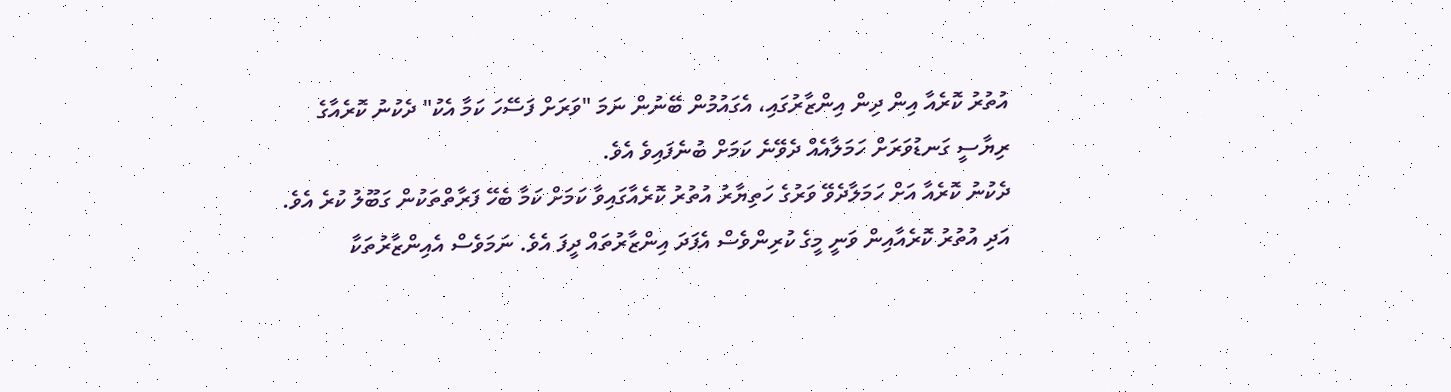އުތުރު ކޮރެއާ އިން ދިން އިންޒާރުގައި، އެގައުމުން ބޭނުން ނަމަ "ވަރަށް ފަސޭހަ ކަމާ އެކު" ދެކުނު ކޮރެއާގެ ރިޔާސީ ގަނޑުވަރަށް ހަމަލާއެއް ދެވޭނެ ކަމަށް ބުނެފައިވެ އެވެ.
ދެކުނު ކޮރެއާ އަށް ހަމަލާދެވޭ ވަރުގެ ހަތިޔާރު އުތުރު ކޮރެއާގައިވާ ކަމަށް ކަމާ ބެހޭ ފަރާތްތަކުން ގަބޫލު ކުރެ އެވެ. އަދި އުތުރު ކޮރެއާއިން ވަނީ މީގެ ކުރިންވެސް އެފަދަ އިންޒާރުތައް ދީފަ އެވެ. ނަމަވެސް އެއިންޒާރުތަކާ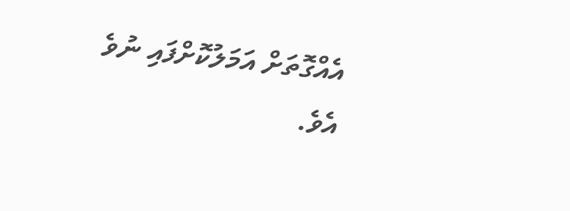އެއްގޮތަށް އަމަލުކޮށްފައި ނުވެ އެވެ.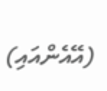(އޭއެންއައި)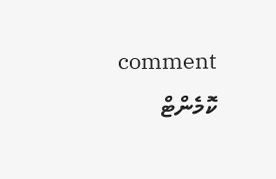comment ކޮމެންޓް